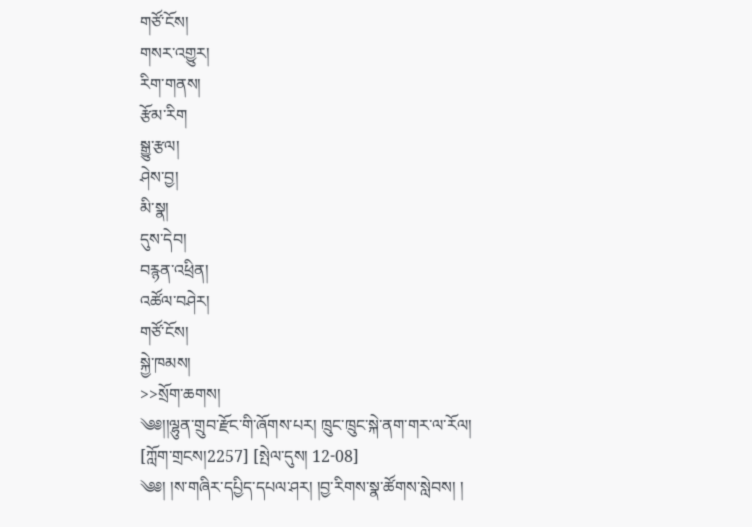གཙོ་ངོས།
གསར་འགྱུར།
རིག་གནས།
རྩོམ་རིག
སྒྱུ་རྩལ།
ཤེས་བྱ།
མི་སྣ།
དུས་དེབ།
བརྙན་འཕྲིན།
འཚོལ་བཤེར།
གཙོ་ངོས།
སྐྱེ་ཁམས།
>>སྲོག་ཆགས།
༄༅།།ལྷུན་གྲུབ་རྫོང་གི་ཞོགས་པར། ཁྲུང་ཁྲུང་སྐེ་ནག་གར་ལ་རོལ།
[ཀློག་གྲངས།2257] [སྤེལ་དུས། 12-08]
༄༅། །ས་གཞིར་དཔྱིད་དཔལ་ཤར། །བྱ་རིགས་སྣ་ཚོགས་སླེབས། །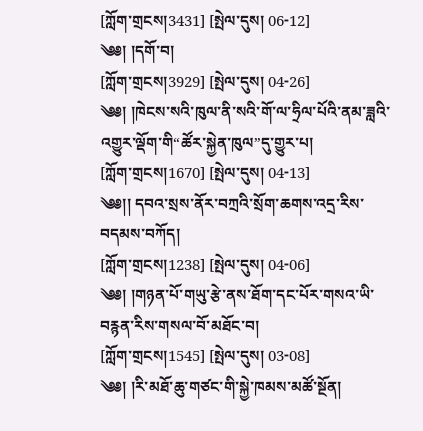[ཀློག་གྲངས།3431] [སྤེལ་དུས། 06-12]
༄༅། །དགོ་བ།
[ཀློག་གྲངས།3929] [སྤེལ་དུས། 04-26]
༄༅། །ཁེངས་སའི་ཁུལ་ནི་སའི་གོ་ལ་ཧྲིལ་པོའི་ནམ་ཟླའི་འགྱུར་ལྡོག་གི“ཚོར་སྐྱེན་ཁུལ”དུ་གྱུར་པ།
[ཀློག་གྲངས།1670] [སྤེལ་དུས། 04-13]
༄༅།། དབའ་སྲས་ནོར་བཀྲའི་སྲོག་ཆགས་འདྲ་རིས་བདམས་བཀོད།
[ཀློག་གྲངས།1238] [སྤེལ་དུས། 04-06]
༄༅། །གཉན་པོ་གཡུ་རྩེ་ནས་ཐོག་དང་པོར་གསའ་ཡི་བརྙན་རིས་གསལ་བོ་མཐོང་བ།
[ཀློག་གྲངས།1545] [སྤེལ་དུས། 03-08]
༄༅། །རི་མཐོ་ཆུ་གཙང་གི་སྐྱེ་ཁམས་མཚོ་སྔོན།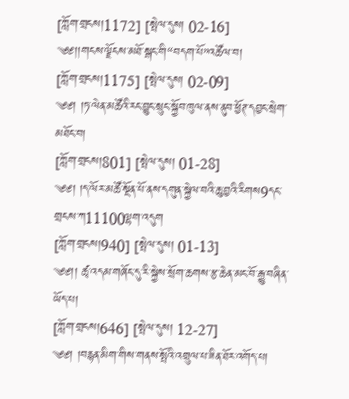[ཀློག་གྲངས།1172] [སྤེལ་དུས། 02-16]
༄༅།།གངས་ལྗོངས་མཐོ་སྒང་གི“བདག་པོ”འཚོལ་བ།
[ཀློག་གྲངས།1175] [སྤེལ་དུས། 02-09]
༄༅། །ཏ་ལེན་མཚོའི་རང་བྱུང་སྲུང་སྐྱོབ་ཁུལ་ནས་ནུབ་ཕྱོཊ་དབྱང་སྲེག་མཐོང་བ།
[ཀློག་གྲངས།801] [སྤེལ་དུས། 01-28]
༄༅། །ད་ལོར་མཚོ་སྔོན་པོ་ནས་དགུན་སྐྱེལ་བའི་ཆུ་བྱའི་རིགས9དང་གྲངས་ཀ11100ལྷག་འདུག
[ཀློག་གྲངས།940] [སྤེལ་དུས། 01-13]
༄༅།། ཚྭ་འདམ་གཞོང་དུ་རི་སྐྱེས་སྲོག་ཆགས་རྩ་ཆེན་མང་བོ་རྒྱུ་བཞིན་ཡོད་པ།
[ཀློག་གྲངས།646] [སྤེལ་དུས། 12-27]
༄༅། །བརྙན་མིག་གིས་གནས་སྤོའི་འགྲུལ་པ་ཟིན་ཐོར་འགོད་པ།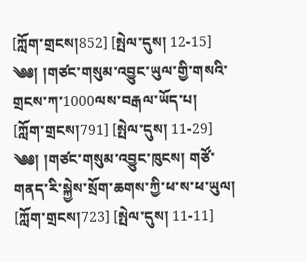[ཀློག་གྲངས།852] [སྤེལ་དུས། 12-15]
༄༅། །གཙང་གསུམ་འབྱུང་ཡུལ་གྱི་གསའི་གྲངས་ཀ་1000ལས་བརྒལ་ཡོད་པ།
[ཀློག་གྲངས།791] [སྤེལ་དུས། 11-29]
༄༅། །གཙང་གསུམ་འབྱུང་ཁུངས། གཙོ་གནད་རི་སྐྱེས་སྲོག་ཆགས་ཀྱི་ཕ་ས་ཕ་ཡུལ།
[ཀློག་གྲངས།723] [སྤེལ་དུས། 11-11]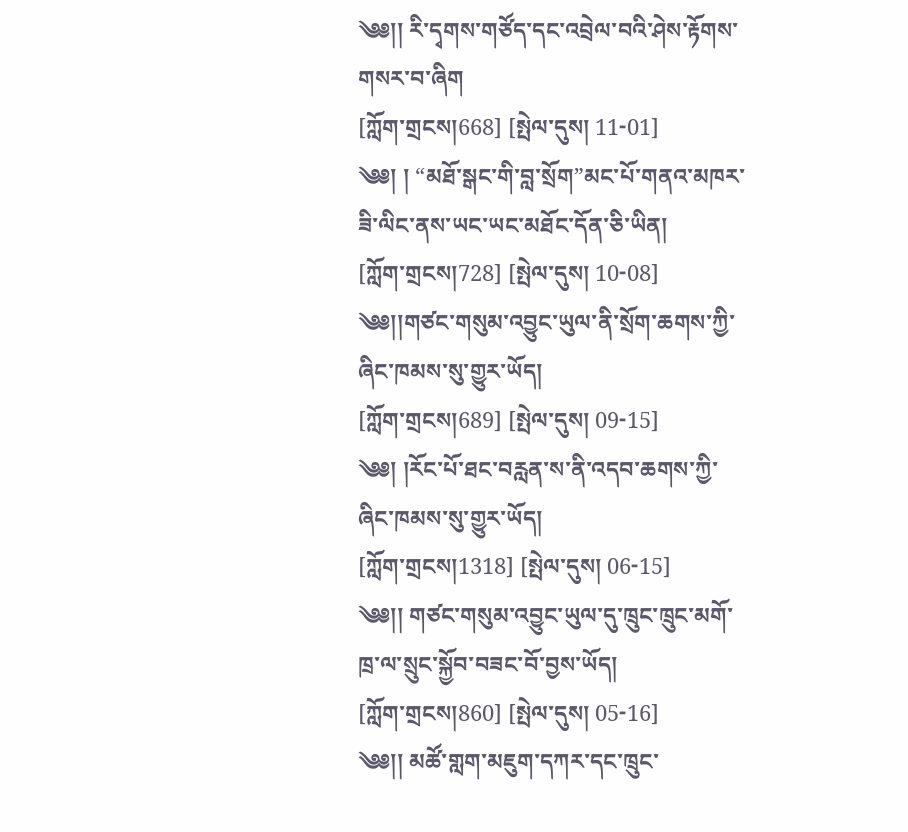༄༅།། རི་དྭགས་གཙོད་དང་འབྲེལ་བའི་ཤེས་རྟོགས་གསར་བ་ཞིག
[ཀློག་གྲངས།668] [སྤེལ་དུས། 11-01]
༄༅། ། “མཐོ་སྒང་གི་བླ་སྲོག”མང་པོ་གནའ་མཁར་ཟི་ལིང་ནས་ཡང་ཡང་མཐོང་དོན་ཅི་ཡིན།
[ཀློག་གྲངས།728] [སྤེལ་དུས། 10-08]
༄༅།།གཙང་གསུམ་འབྱུང་ཡུལ་ནི་སྲོག་ཆགས་ཀྱི་ཞིང་ཁམས་སུ་གྱུར་ཡོད།
[ཀློག་གྲངས།689] [སྤེལ་དུས། 09-15]
༄༅། །རོང་པོ་ཐང་བརླན་ས་ནི་འདབ་ཆགས་ཀྱི་ཞིང་ཁམས་སུ་གྱུར་ཡོད།
[ཀློག་གྲངས།1318] [སྤེལ་དུས། 06-15]
༄༅།། གཙང་གསུམ་འབྱུང་ཡུལ་དུ་ཁྲུང་ཁྲུང་མགོ་ཁྲ་ལ་སྲུང་སྐྱོབ་བཟང་བོ་བྱས་ཡོད།
[ཀློག་གྲངས།860] [སྤེལ་དུས། 05-16]
༄༅།། མཚོ་གླག་མཇུག་དཀར་དང་ཁྲུང་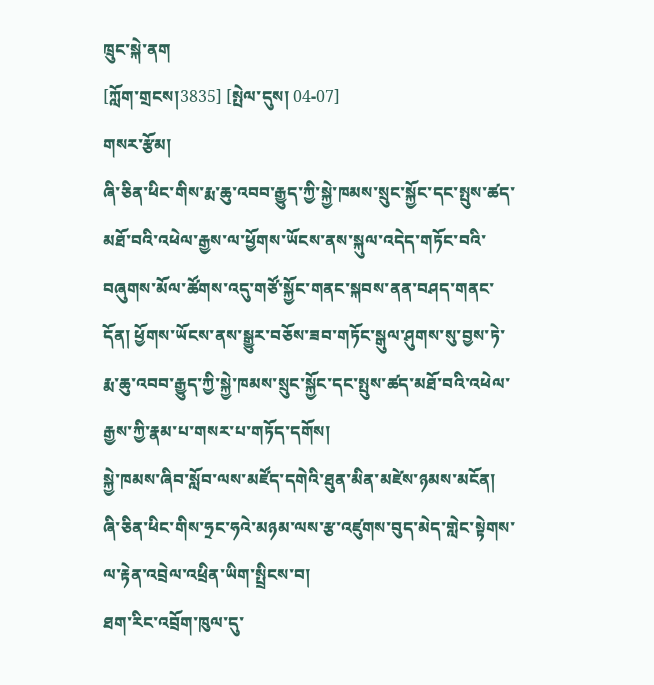ཁྲུང་སྐེ་ནག
[ཀློག་གྲངས།3835] [སྤེལ་དུས། 04-07]
གསར་རྩོམ།
ཞི་ཅིན་ཕིང་གིས་རྨ་ཆུ་འབབ་རྒྱུད་ཀྱི་སྐྱེ་ཁམས་སྲུང་སྐྱོང་དང་སྤུས་ཚད་མཐོ་བའི་འཕེལ་རྒྱས་ལ་ཕྱོགས་ཡོངས་ནས་སྐུལ་འདེད་གཏོང་བའི་བཞུགས་མོལ་ཚོགས་འདུ་གཙོ་སྐྱོང་གནང་སྐབས་ནན་བཤད་གནང་དོན། ཕྱོགས་ཡོངས་ནས་སྒྱུར་བཅོས་ཟབ་གཏོང་སྒུལ་ཤུགས་སུ་བྱས་ཏེ་རྨ་ཆུ་འབབ་རྒྱུད་ཀྱི་སྐྱེ་ཁམས་སྲུང་སྐྱོང་དང་སྤུས་ཚད་མཐོ་བའི་འཕེལ་རྒྱས་ཀྱི་རྣམ་པ་གསར་པ་གཏོད་དགོས།
སྐྱེ་ཁམས་ཞིབ་སློབ་ལས་མཛོད་དགེའི་ཐུན་མིན་མཛེས་ཉམས་མངོན།
ཞི་ཅིན་ཕིང་གིས་ཧྲང་ཧའེ་མཉམ་ལས་རྩ་འཛུགས་བུད་མེད་གླེང་སྟེགས་ལ་རྟེན་འབྲེལ་འཕྲིན་ཡིག་སྤྲིངས་བ།
ཐག་རིང་འབྲོག་ཁུལ་དུ་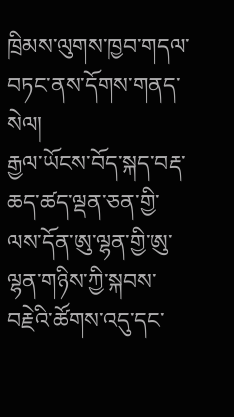ཁྲིམས་ལུགས་ཁྱབ་གདལ་བཏང་ནས་དོགས་གནད་སེལ།
རྒྱལ་ཡོངས་བོད་སྐད་བརྡ་ཆད་ཚད་ལྡན་ཅན་གྱི་ལས་དོན་ཨུ་ལྷན་གྱི་ཨུ་ལྷན་གཉིས་ཀྱི་སྐབས་བརྗེའི་ཚོགས་འདུ་དང་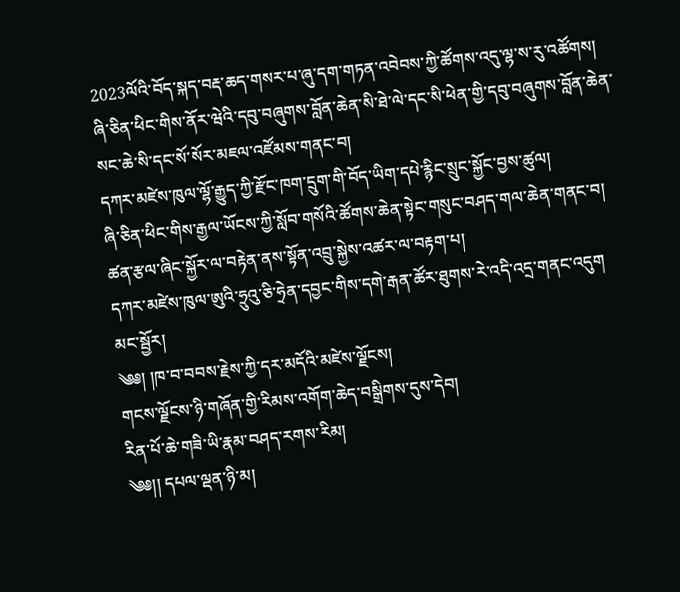2023ལོའི་བོད་སྐད་བརྡ་ཆད་གསར་པ་ཞུ་དག་གཏན་འབེབས་ཀྱི་ཚོགས་འདུ་ལྷ་ས་རུ་འཚོགས།
ཞི་ཅིན་ཕིང་གིས་ནོར་ཝེའི་དབུ་བཞུགས་བློན་ཆེན་སི་ཐེ་ལེ་དང་སི་ཕེན་གྱི་དབུ་བཞུགས་བློན་ཆེན་སང་ཆེ་སི་དང་སོ་སོར་མཇལ་འཛོམས་གནང་བ།
དཀར་མཛེས་ཁུལ་ལྷོ་རྒྱུད་ཀྱི་རྫོང་ཁག་དྲུག་གི་བོད་ཡིག་དཔེ་རྙིང་སྲུང་སྐྱོང་བྱས་ཚུལ།
ཞི་ཅིན་ཕིང་གིས་རྒྱལ་ཡོངས་ཀྱི་སློབ་གསོའི་ཚོགས་ཆེན་སྟེང་གསུང་བཤད་གལ་ཆེན་གནང་བ།
ཚན་རྩལ་ཞིང་སྐྱོར་ལ་བརྟེན་ནས་སྟོན་འབྲུ་སྐྱེས་འཚར་ལ་བརྟག་པ།
དཀར་མཛེས་ཁུལ་ཨུའི་ཧྲུའུ་ཅི་ཧྲེན་དབྱང་གིས་དགེ་རྒན་ཚོར་ཐུགས་རེ་འདི་འདྲ་གནང་འདུག
མང་སྦྱོར།
༄༅། །ཁ་བ་བབས་རྗེས་ཀྱི་དར་མདོའི་མཛེས་ལྗོངས།
གངས་ལྗོངས་ཉི་གཞོན་གྱི་རིམས་འགོག་ཆེད་བསྒྲིགས་དུས་དེབ།
རིན་པོ་ཆེ་གཟི་ཡི་རྣམ་བཤད་རགས་རིམ།
༄༅།། དཔལ་ལྡན་ཉི་མ།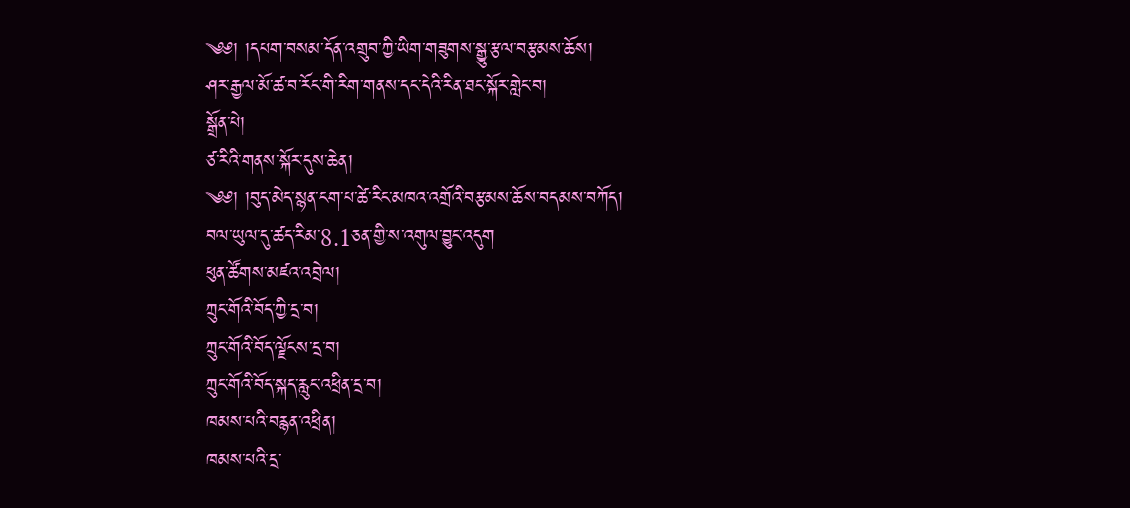༄༅། །དཔག་བསམ་དོན་འགྲུབ་ཀྱི་ཡིག་གཟུགས་སྒྱུ་རྩལ་བརྩམས་ཆོས།
ཤར་རྒྱལ་མོ་ཚ་བ་རོང་གི་རིག་གནས་དང་དེའི་རིན་ཐང་སྐོར་གླེང་བ།
སྒྲོན་པེ།
ཙ་རིའི་གནས་སྐོར་དུས་ཆེན།
༄༅། །བུད་མེད་སྙན་ངག་པ་ཚེ་རིང་མཁའ་འགྲོའི་བརྩམས་ཆོས་བདམས་བཀོད།
བལ་ཡུལ་དུ་ཚད་རིམ་8.1ཅན་གྱི་ས་འགུལ་བྱུང་འདུག
ཕུན་ཚོགས་མཛའ་འབྲེལ།
ཀྲུང་གོའི་བོད་ཀྱི་དྲ་བ།
ཀྲུང་གོའི་བོད་ལྗོངས་དྲ་བ།
ཀྲུང་གོའི་བོད་སྐད་རླུང་འཕྲིན་དྲ་བ།
ཁམས་པའི་བརྙན་འཕྲིན།
ཁམས་པའི་དྲ་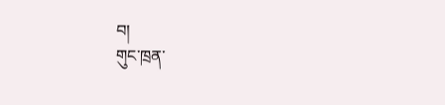བ།
གུང་ཁྲན་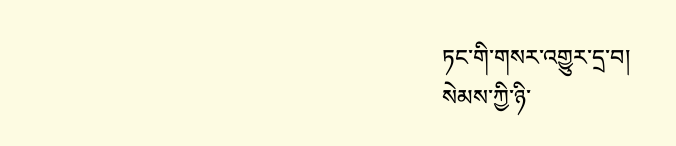ཏང་གི་གསར་འགྱུར་དྲ་བ།
སེམས་ཀྱི་ཉི་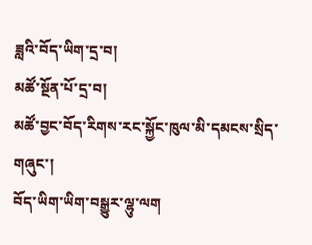ཟླའི་བོད་ཡིག་དྲ་བ།
མཚོ་སྔོན་པོ་དྲ་བ།
མཚོ་བྱང་བོད་རིགས་རང་སྐྱོང་ཁུལ་མི་དམངས་སྲིད་གཞུང་།
བོད་ཡིག་ཡིག་བསྒྱུར་ལྷུ་ལག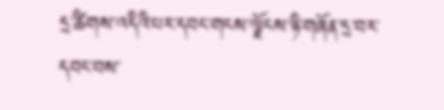དྲ་ཚིགས་འདིའི་པར་དབང་གངས་ལྗོངས་ཉི་གཞོན་དྲ་བར་དབང་བས་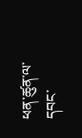ཕན་ཚུན་ལ་དབང་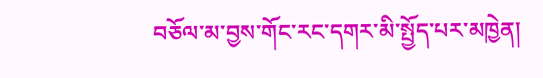བཅོལ་མ་བྱས་གོང་རང་དགར་མི་སྤྱོད་པར་མཁྱེན།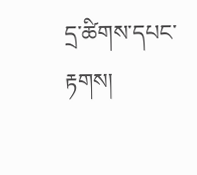དྲ་ཚིགས་དཔང་རྟགས།